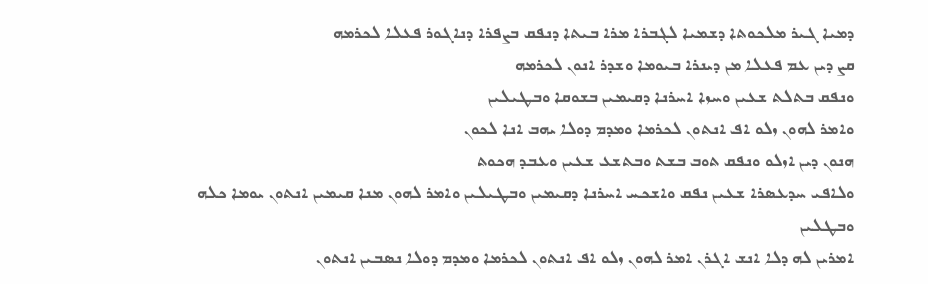ܕܡܝܐ ܓܝܪ ܡܠܟܘܬܐ ܕܫܡܝܐ ܠܓܒܪܐ ܡܪܐ ܒܝܬܐ ܕܢܦܩ ܒܨܦܪܐ ܕܢܐܓܘܪ ܦܥܠܐ ܠܟܪܡܗ
ܩܨ ܕܝܢ ܥܡ ܦܥܠܐ ܡܢ ܕܝܢܪܐ ܒܝܘܡܐ ܘܫܕܪ ܐܢܘܢ ܠܟܪܡܗ
ܘܢܦܩ ܒܬܠܬ ܫܥܝܢ ܘܚܙܐ ܐܚܪܢܐ ܕܩܝܡܝܢ ܒܫܘܩܐ ܘܒܛܝܠܝܢ
ܘܐܡܪ ܠܗܘܢ ܙܠܘ ܐܦ ܐܢܬܘܢ ܠܟܪܡܐ ܘܡܕܡ ܕܘܠܐ ܝܗܒ ܐܢܐ ܠܟܘܢ
ܗܢܘܢ ܕܝܢ ܐܙܠܘ ܘܢܦܩ ܬܘܒ ܒܫܬ ܘܒܬܫܥ ܫܥܝܢ ܘܥܒܕ ܗܟܘܬ
ܘܠܐܦܝ ܚܕܥܤܪܐ ܫܥܝܢ ܢܦܩ ܘܐܫܟܚ ܐܚܪܢܐ ܕܩܝܡܝܢ ܘܒܛܝܠܝܢ ܘܐܡܪ ܠܗܘܢ ܡܢܐ ܩܝܡܝܢ ܐܢܬܘܢ ܝܘܡܐ ܟܠܗ ܘܒܛܠܝܢ
ܐܡܪܝܢ ܠܗ ܕܠܐ ܐܢܫ ܐܓܪܢ ܐܡܪ ܠܗܘܢ ܙܠܘ ܐܦ ܐܢܬܘܢ ܠܟܪܡܐ ܘܡܕܡ ܕܘܠܐ ܢܤܒܝܢ ܐܢܬܘܢ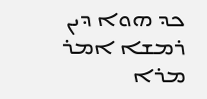ܟܕ ܗܘܐ ܕܝܢ ܪܡܫܐ ܐܡܪ ܡܪܐ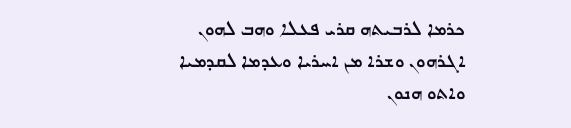ܟܪܡܐ ܠܪܒܝܬܗ ܩܪܝ ܦܥܠܐ ܘܗܒ ܠܗܘܢ ܐܓܪܗܘܢ ܘܫܪܐ ܡܢ ܐܚܪܝܐ ܘܥܕܡܐ ܠܩܕܡܝܐ
ܘܐܬܘ ܗܢܘܢ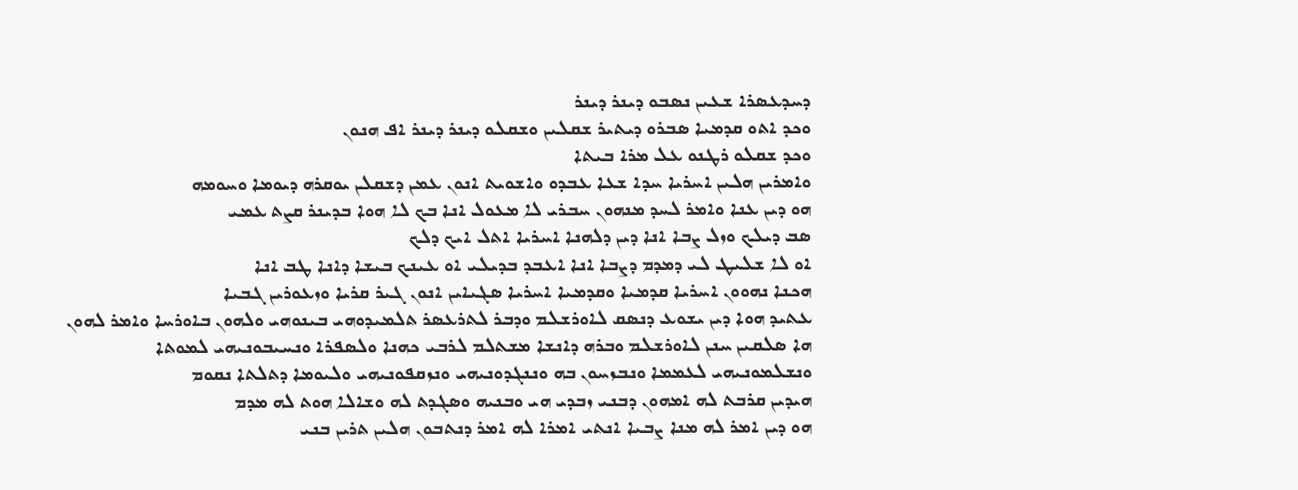ܕܚܕܥܤܪܐ ܫܥܝܢ ܢܤܒܘ ܕܝܢܪ ܕܝܢܪ
ܘܟܕ ܐܬܘ ܩܕܡܝܐ ܤܒܪܘ ܕܝܬܝܪ ܫܩܠܝܢ ܘܫܩܠܘ ܕܝܢܪ ܕܝܢܪ ܐܦ ܗܢܘܢ
ܘܟܕ ܫܩܠܘ ܪܛܢܘ ܥܠ ܡܪܐ ܒܝܬܐ
ܘܐܡܪܝܢ ܗܠܝܢ ܐܚܪܝܐ ܚܕܐ ܫܥܐ ܥܒܕܘ ܘܐܫܘܝܬ ܐܢܘܢ ܥܡܢ ܕܫܩܠܢ ܝܘܩܪܗ ܕܝܘܡܐ ܘܚܘܡܗ
ܗܘ ܕܝܢ ܥܢܐ ܘܐܡܪ ܠܚܕ ܡܢܗܘܢ ܚܒܪܝ ܠܐ ܡܥܘܠ ܐܢܐ ܒܟ ܠܐ ܗܘܐ ܒܕܝܢܪ ܩܨܬ ܥܡܝ
ܤܒ ܕܝܠܟ ܘܙܠ ܨܒܐ ܐܢܐ ܕܝܢ ܕܠܗܢܐ ܐܚܪܝܐ ܐܬܠ ܐܝܟ ܕܠܟ
ܐܘ ܠܐ ܫܠܝܛ ܠܝ ܕܡܕܡ ܕܨܒܐ ܐܢܐ ܐܥܒܕ ܒܕܝܠܝ ܐܘ ܥܝܢܟ ܒܝܫܐ ܕܐܢܐ ܛܒ ܐܢܐ
ܗܟܢܐ ܢܗܘܘܢ ܐܚܪܝܐ ܩܕܡܝܐ ܘܩܕܡܝܐ ܐܚܪܝܐ ܤܓܝܐܝܢ ܐܢܘܢ ܓܝܪ ܩܪܝܐ ܘܙܥܘܪܝܢ ܓܒܝܐ
ܥܬܝܕ ܗܘܐ ܕܝܢ ܝܫܘܥ ܕܢܤܩ ܠܐܘܪܫܠܡ ܘܕܒܪ ܠܬܪܥܤܪ ܬܠܡܝܕܘܗܝ ܒܝܢܘܗܝ ܘܠܗܘܢ ܒܐܘܪܚܐ ܘܐܡܪ ܠܗܘܢ
ܗܐ ܤܠܩܝܢ ܚܢܢ ܠܐܘܪܫܠܡ ܘܒܪܗ ܕܐܢܫܐ ܡܫܬܠܡ ܠܪܒܝ ܟܗܢܐ ܘܠܤܦܪܐ ܘܢܚܝܒܘܢܝܗܝ ܠܡܘܬܐ
ܘܢܫܠܡܘܢܝܗܝ ܠܥܡܡܐ ܘܢܒܙܚܘܢ ܒܗ ܘܢܢܓܕܘܢܝܗܝ ܘܢܙܩܦܘܢܝܗܝ ܘܠܝܘܡܐ ܕܬܠܬܐ ܢܩܘܡ
ܗܝܕܝܢ ܩܪܒܬ ܠܗ ܐܡܗܘܢ ܕܒܢܝ ܙܒܕܝ ܗܝ ܘܒܢܝܗ ܘܤܓܕܬ ܠܗ ܘܫܐܠܐ ܗܘܬ ܠܗ ܡܕܡ
ܗܘ ܕܝܢ ܐܡܪ ܠܗ ܡܢܐ ܨܒܝܐ ܐܢܬܝ ܐܡܪܐ ܠܗ ܐܡܪ ܕܢܬܒܘܢ ܗܠܝܢ ܬܪܝܢ ܒܢܝ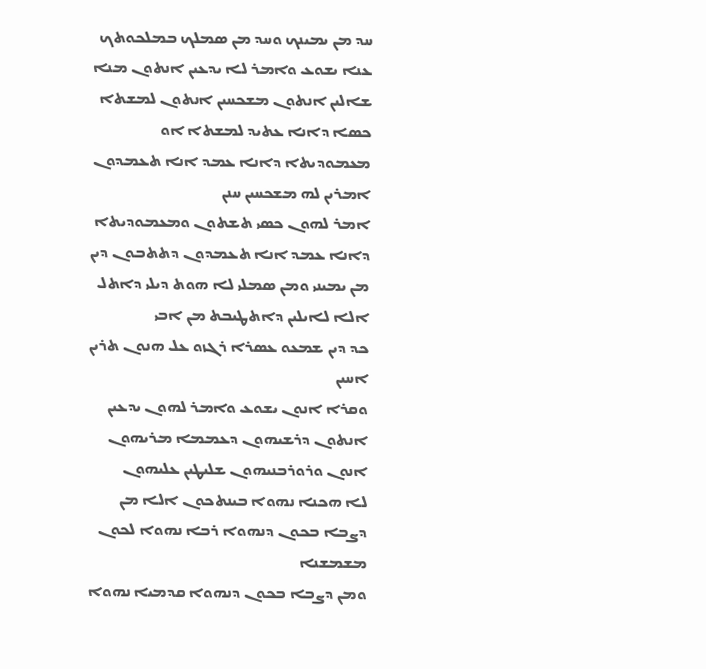ܚܕ ܡܢ ܝܡܝܢܟ ܘܚܕ ܡܢ ܤܡܠܟ ܒܡܠܟܘܬܟ
ܥܢܐ ܝܫܘܥ ܘܐܡܪ ܠܐ ܝܕܥܝܢ ܐܢܬܘܢ ܡܢܐ ܫܐܠܝܢ ܐܢܬܘܢ ܡܫܟܚܝܢ ܐܢܬܘܢ ܠܡܫܬܐ ܟܤܐ ܕܐܢܐ ܥܬܝܕ ܠܡܫܬܐ ܐܘ ܡܥܡܘܕܝܬܐ ܕܐܢܐ ܥܡܕ ܐܢܐ ܬܥܡܕܘܢ ܐܡܪܝܢ ܠܗ ܡܫܟܚܝܢ ܚܢܢ
ܐܡܪ ܠܗܘܢ ܟܤܝ ܬܫܬܘܢ ܘܡܥܡܘܕܝܬܐ ܕܐܢܐ ܥܡܕ ܐܢܐ ܬܥܡܕܘܢ ܕܬܬܒܘܢ ܕܝܢ ܡܢ ܝܡܝܢܝ ܘܡܢ ܤܡܠܝ ܠܐ ܗܘܬ ܕܝܠܝ ܕܐܬܠ ܐܠܐ ܠܐܝܠܝܢ ܕܐܬܛܝܒܬ ܡܢ ܐܒܝ
ܟܕ ܕܝܢ ܫܡܥܘ ܥܤܪܐ ܪܓܙܘ ܥܠ ܗܢܘܢ ܬܪܝܢ ܐܚܝܢ
ܘܩܪܐ ܐܢܘܢ ܝܫܘܥ ܘܐܡܪ ܠܗܘܢ ܝܕܥܝܢ ܐܢܬܘܢ ܕܪܫܝܗܘܢ ܕܥܡܡܐ ܡܪܝܗܘܢ ܐܢܘܢ ܘܪܘܪܒܢܝܗܘܢ ܫܠܝܛܝܢ ܥܠܝܗܘܢ
ܠܐ ܗܟܢܐ ܢܗܘܐ ܒܝܢܬܟܘܢ ܐܠܐ ܡܢ ܕܨܒܐ ܒܟܘܢ ܕܢܗܘܐ ܪܒܐ ܢܗܘܐ ܠܟܘܢ ܡܫܡܫܢܐ
ܘܡܢ ܕܨܒܐ ܒܟܘܢ ܕܢܗܘܐ ܩܕܡܝܐ ܢܗܘܐ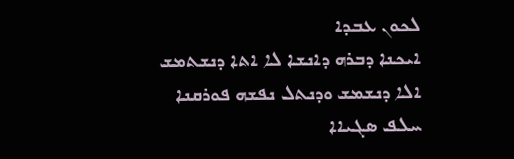ܠܟܘܢ ܥܒܕܐ
ܐܝܟܢܐ ܕܒܪܗ ܕܐܢܫܐ ܠܐ ܐܬܐ ܕܢܫܬܡܫ ܐܠܐ ܕܢܫܡܫ ܘܕܢܬܠ ܢܦܫܗ ܦܘܪܩܢܐ ܚܠܦ ܤܓܝܐܐ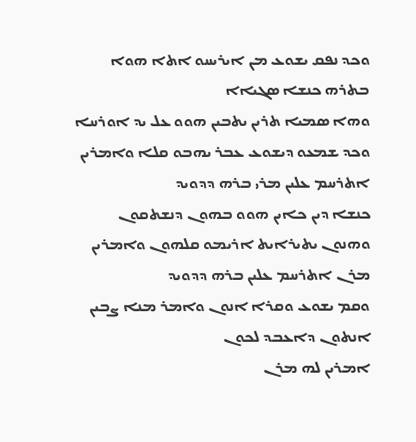ܘܟܕ ܢܦܩ ܝܫܘܥ ܡܢ ܐܝܪܝܚܘ ܐܬܐ ܗܘܐ ܒܬܪܗ ܟܢܫܐ ܤܓܝܐܐ
ܘܗܐ ܤܡܝܐ ܬܪܝܢ ܝܬܒܝܢ ܗܘܘ ܥܠ ܝܕ ܐܘܪܚܐ ܘܟܕ ܫܡܥܘ ܕܝܫܘܥ ܥܒܪ ܝܗܒܘ ܩܠܐ ܘܐܡܪܝܢ ܐܬܪܚܡ ܥܠܝܢ ܡܪܝ ܒܪܗ ܕܕܘܝܕ
ܟܢܫܐ ܕܝܢ ܟܐܝܢ ܗܘܘ ܒܗܘܢ ܕܢܫܬܩܘܢ ܘܗܢܘܢ ܝܬܝܪܐܝܬ ܐܪܝܡܘ ܩܠܗܘܢ ܘܐܡܪܝܢ ܡܪܢ ܐܬܪܚܡ ܥܠܝܢ ܒܪܗ ܕܕܘܝܕ
ܘܩܡ ܝܫܘܥ ܘܩܪܐ ܐܢܘܢ ܘܐܡܪ ܡܢܐ ܨܒܝܢ ܐܢܬܘܢ ܕܐܥܒܕ ܠܟܘܢ
ܐܡܪܝܢ ܠܗ ܡܪܢ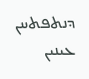ܕܢܬܦܬܚܢ ܥܝܢܝܢ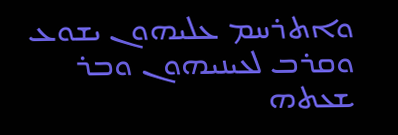ܘܐܬܪܚܡ ܥܠܝܗܘܢ ܝܫܘܥ ܘܩܪܒ ܠܥܝܢܝܗܘܢ ܘܒܪ ܫܥܬܗ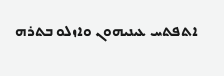ܐܬܦܬܚ ܥܝܢܝܗܘܢ ܘܐܙܠܘ ܒܬܪܗ